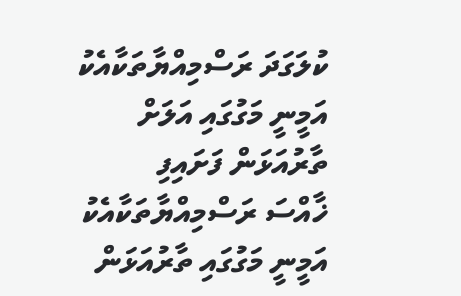ކުލަގަދަ ރަސްމިއްޔާތަކާއެކު އަމީނީ މަގުގައި އަލަށް ތާރުއަޅަން ފަށައިފި
ޚާއްސަ ރަސްމިއްޔާތަކާއެކު އަމީނީ މަގުގައި ތާރުއަޅަން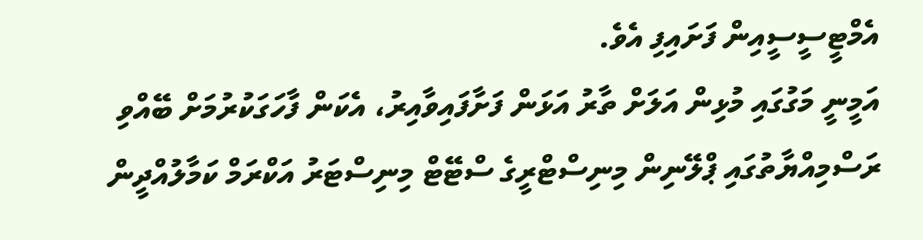އެމްޓީސީސީއިން ފަށައިފި އެވެ.
އަމީނީ މަގުގައި މުޅިން އަލަށް ތާރު އަޅަން ފަށާފައިވާއިރު، އެކަން ފާހަގަކުރުމަށް ބޭއްވި ރަސްމިއްޔާތުގައި ޕްލޭނިން މިނިސްޓްރީގެ ސްޓޭޓް މިނިސްޓަރު އަކްރަމް ކަމާލުއްދީން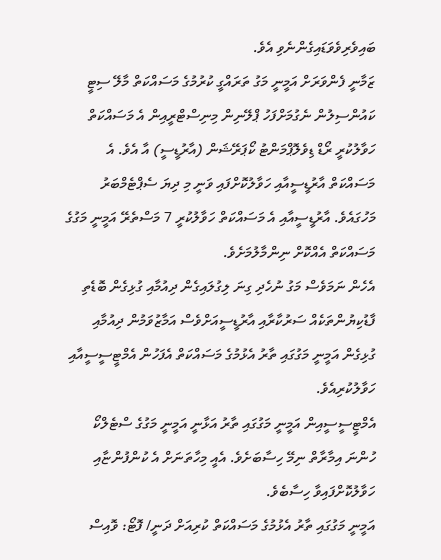ބައިވެރިވެވަޑައިގެންނެވި އެވެ.
ޒަމާނީ ފެންވަރަށް އަމީނީ މަގު ތަރައްގީ ކުރުމުގެ މަސައްކަތް މާލޭ ސިޓީ ކައުންސިލުން ނެގުމަށްފަހު ޕްލޭނިން މިނިސްޓްރީއިން އެ މަސައްކަތް ހަވާލުކުރީ ރޯޑް ޑިވެލޮޕްމަންޓު ކޯޕަރޭޝަން (އާރުޑީސީ) އާ އެވެ. އެ މަސައްކަތް އާރުޑީސީއާއި ހަވާލުކޮށްފައި ވަނީ މި ދިޔަ ސެޕްޓެމްބަރު މަހުގައެވެ. އާރުޑީސީއާއި އެ މަސައްކަތް ހަވާލުކުރީ 7 މަސްތެރޭ އަމީނީ މަގުގެ މަސައްކަތް އެއްކޮށް ނިންމާލުމަށެވެ.
އެހެން ނަމަވެސް މަގު ނުހެދި ގިނަ ލިގުލައިގެން ދިއުމާއި ގުޅިގެން ބޮޑެތި ފާޑުކިޔުންތަކެއް ސަރުކާރާއި އާރުޑީސީއަށްވެސް އަމާޒުވަމުން ދިއުމާއި ގުޅިގެން އަމީނީ މަގުގައި ތާރު އެޅުމުގެ މަސައްކަތް އެފަހުން އެމްޓީސީސީއާއި ހަވާލުކުރިއެވެ.
އެމްޓީސީސީއިން އަމީނީ މަގުގައި ތާރު އަޅާނީ އަމީނީ މަގުގެ ސްޓެލްކޯ ހުންނަ އިމާރާތް ނިމޭ ހިސާބަށެވެ. އެއީ މިހާތަނަށް އެ ކުންފުންޏާއި ހަވާލުކޮށްފައިވާ ހިސާބެވެ.
އަމީނީ މަގުގައި ތާރު އެޅުމުގެ މަސައްކަތް ކުރިއަށް ދަނީ/ ފޮޓޯ: ވޮއިސް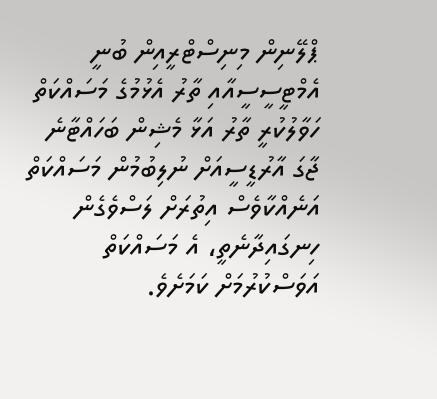ޕްލޭނިން މިނިސްޓްރީއިން ބުނީ އެމްޓީސީސީއާއި ތާރު އެޅުމުގެ މަސައްކަތް ހަވާލުކުރީ ތާރު އަޅާ މެޝިން ބަހައްޓާނެ ޖާގަ އާރުޑީސީއަށް ނުލިބުމުން މަސައްކަތް އަނެއްކާވެސް އިތުރަށް ލަސްވެގެން ހިނގައިދާނެތީ، އެ މަސައްކަތް އަވަސްކުރުމަށް ކަމަށެވެ.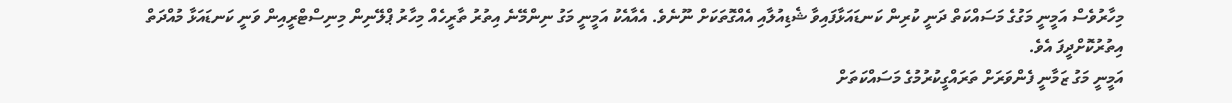މިހާރުވެސް އަމީނީ މަގުގެ މަސައްކަތް ދަނީ ކުރިން ކަނޑައަޅާފައިވާ ޝެޑިއުލާއި އެއްގޮތަކަށް ނޫނެވެ. އެއާއެކު އަމީނީ މަގު ނިންމޭނެ އިތުރު ތާރީހެއް މިހާރު ޕްލޭނިން މިނިސްޓްރީއިން ވަނީ ކަނޑައަޅާ މުއްދަތް އިތުރުކޮށްދީފަ އެވެ.
އަމީނީ މަގު ޒަމާނީ ފެންވަރަށް ތަރައްގީކުރުމުގެ މަސައްކަތަށް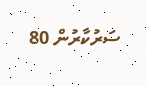ސަރުކާރުން 80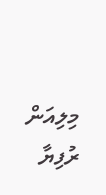މިލިއަން ރުފިޔާ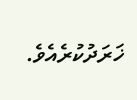ޚަރަދުކުރެއެވެ.